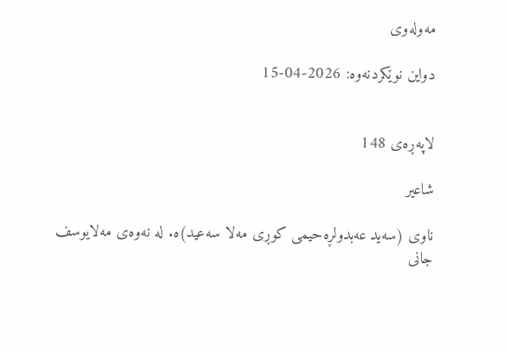مەولەوی

دواین نوێکردنەوە: 2026-04-15


لاپەڕەی 148

شاعیر

ناوی (سەید عەبدولڕەحیمی کوڕی مەلا سەعید)ە. لە نەوەی مەلایوسف جانی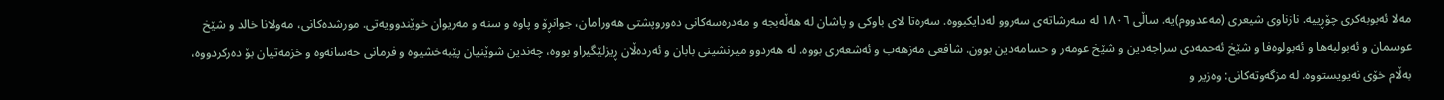مەلا ئەبوبەکری چۆڕییە. نازناوی شیعری (مەعدووم)یە. ساڵی ١٨٠٦ لە سەرشاتەی سەروو لەدایکبووە. سەرەتا لای باوکی و پاشان لە هەڵەبجە و مەدرەسەکانی دەوروپشتی هەورامان، جوانڕۆ و پاوە و سنە و مەریوان خوێندوویەتی. مورشدەکانی، مەولانا خالد و شێخ عوسمان و ئەبولبەها و ئەبولوەفا و شێخ ئەحمەدی سراجەدین و شێخ عومەر و حسامەدین بوون. شافعی مەزهەب و ئەشعەری بووە. لە هەردوو میرنشینی بابان و ئەردەڵان ڕیزلێگیراو بووە، چەندین شوێنیان پێبەخشیوە و فرمانی حەسانەوە و خزمەتیان بۆ دەرکردووە، بەڵام خۆی نەیویستووە. لە مزگەوتەکانی: وەزیر و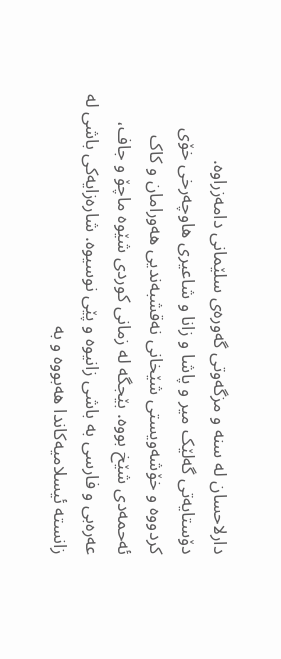دارلاحسان لە سنە و مزگەوتی گەورەی سلێمانی دامەزراوە. دۆستایەتی گەلێک میر و پاشا و زانا و شاعیری هاوچەرخی خۆی کردووە و خۆشەویستی شێخانی نەقشبەندیی هەورامان و کاک ئەحمەدی شێخ بووە. بێجگە لە زمانی کوردی شێوە ماچۆ و جاف، عەرەبی و فارسی بە باشی زانیوە و پێی نوسیوە. شارەزایەکی باشی لە زانستە ئیسلامیەکاندا هەبووە و بە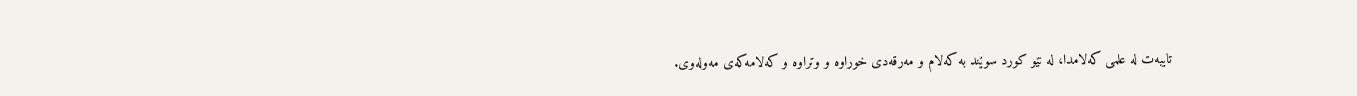تایبەت لە علمی کەلامدا، لە نێو کورد سوێند بە کەلام و مەرقەدی خوراوە و وتراوە و کەلامەکەی مەولەوی.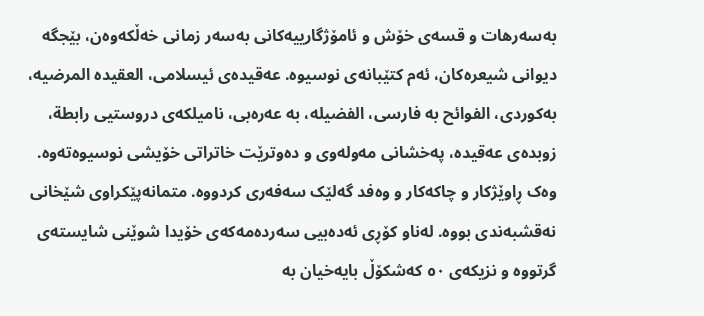بەسەرهات و قسەی خۆش و ئامۆژگارییەکانی بەسەر زمانی خەڵکەوەن، بێجگە دیوانی شیعرەکان، ئەم کتێبانەی نوسیوە. عەقیدەی ئیسلامی، العقیدە المرضیە، بەکوردی، الفوائح بە فارسی، الفضیلە، بە عەرەبی، نامیلکەی دروستیی رابطة، زوبدەی عەقیدە، پەخشانی مەولەوی و دەوترێت خاتراتی خۆیشی نوسیوەتەوە. وەک ڕاوێژکار و چاکەکار و وەفد گەلێک سەفەری کردووە. متمانەپێکراوی شێخانی نەقشبەندی بووە. لەناو کۆڕی ئەدەبیی سەردەمەکەی خۆیدا شوێنی شایستەی گرتووە و نزیکەی ٥٠ کەشکۆڵ بایەخیان بە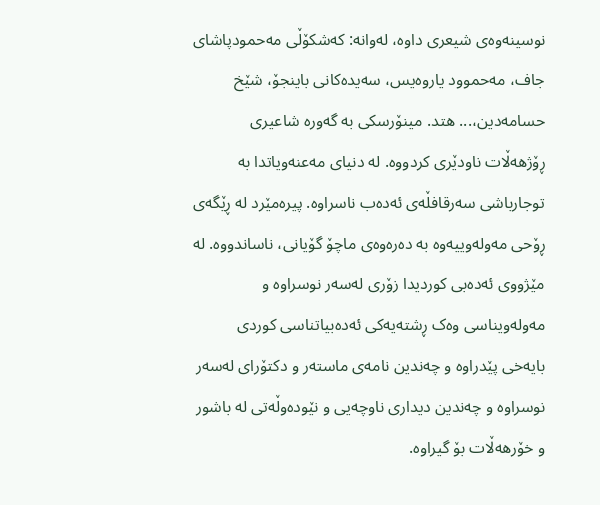نوسینەوەی شیعری داوە، لەوانە: کەشکۆڵی مەحمودپاشای جاف، مەحموود یاروەیس، سەیدەکانی باینجۆ، شێخ حسامەدین،... هتد. مینۆرسکی بە گەورە شاعیری ڕۆژهەڵات ناودێری کردووە. لە دنیای مەعنەویاتدا بە توجارباشی سەرقافڵەی ئەدەب ناسراوە. پیرەمێرد لە ڕێگەی ڕۆحی مەولەوییەوە بە دەرەوەی ماچۆ گۆیانی، ناساندووە. لە مێژووی ئەدەبی کوردیدا زۆری لەسەر نوسراوە و مەولەویناسی وەک ڕشتەیەکی ئەدەبیاتناسی کوردی بایەخی پێدراوە و چەندین نامەی ماستەر و دکتۆرای لەسەر نوسراوە و چەندین دیداری ناوچەیی و نێودەوڵەتی لە باشور و خۆرهەڵات بۆ گیراوە.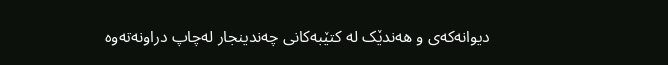دیوانەکەی و هەندێک لە کتێبەکانی چەندینجار لەچاپ دراونەتەوە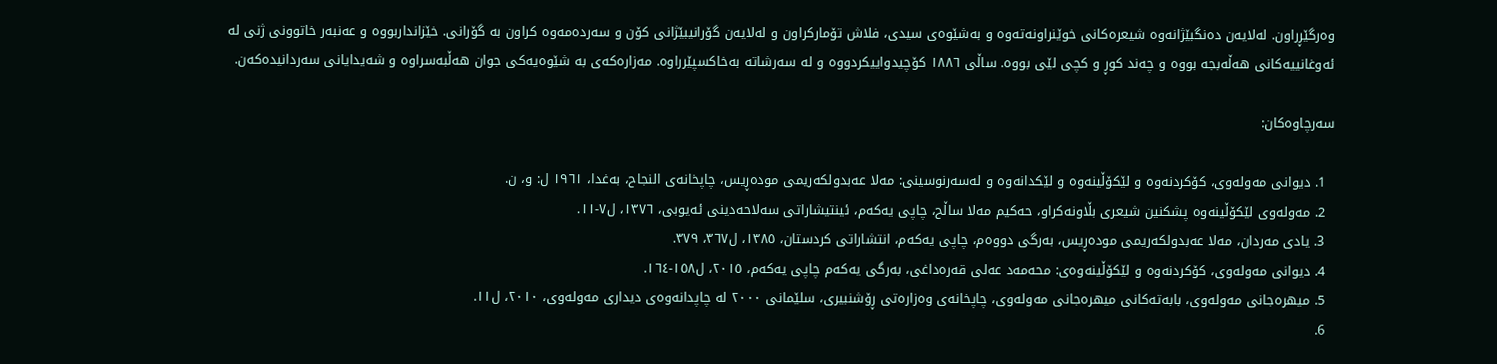وەرگێڕراون. لەلایەن دەنگبێژانەوە شیعرەکانی خوێنراونەتەوە و بەشێوەی سیدی، فلاش تۆمارکراون و لەلایەن گۆرانیبێژانی کۆن و سەردەمەوە کراون بە گۆرانی. خێزانداربووە و عەنبەر خاتوونی ژنی لە ئەوغانییەکانی هەڵەبجە بووە و چەند کوڕ و کچی لێى بووە. ساڵی ١٨٨٦ کۆچیدواییکردووە و لە سەرشاتە بەخاکسپێرراوە. مەزارەکەی بە شێوەیەکی جوان هەڵبەسراوە و شەیدایانی سەردانیدەکەن.

سەرچاوەکان:

  1. دیوانی مەولەوی، کۆکردنەوە و لێکۆڵینەوە و لێکدانەوە و لەسەرنوسینی: مەلا عەبدولکەریمی مودەڕیس، چاپخانەی النجاح، بەغدا، ١٩٦١ ل: و، ن.
  2. مەولەوی لێکۆڵینەوە پشکنین شیعری بڵاونەکراو، حەکیم مەلا ساڵح، چاپی یەکەم، ئینتیشاراتی سەلاحەدینی ئەیوبی، ١٣٧٦، ل٧-١١.
  3. یادی مەردان، مەلا عەبدولکەریمی مودەڕیس، بەرگی دووەم، چاپی یەکەم، انتشاراتی کردستان، ١٣٨٥، ل٣٦٧، ٣٧٩.
  4. دیوانی مەولەوی، کۆکردنەوە و لێکۆڵینەوەی: محەمەد عەلی قەرەداغی، بەرگی یەکەم چاپی یەکەم، ٢٠١٥، ل١٥٨-١٦٤.
  5. میهرەجانی مەولەوی، بابەتەکانی میهرەجانی مەولەوی، چاپخانەی وەزارەتی ڕۆشنبیری، سلێمانی ٢٠٠٠ لە چاپدانەوەی دیداری مەولەوی، ٢٠١٠، ل١١.
  6.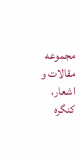مجموعە مقالات و اشعار، کنگرە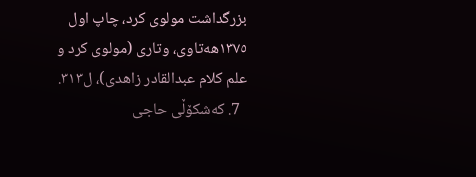بزرگداشت مولوی کرد، چاپ اول ١٣٧٥هەتاوی، وتاری (مولوی کرد و علم کلام عبدالقادر زاهدی)، ل٣١٣.
  7. کەشکۆڵی حاجی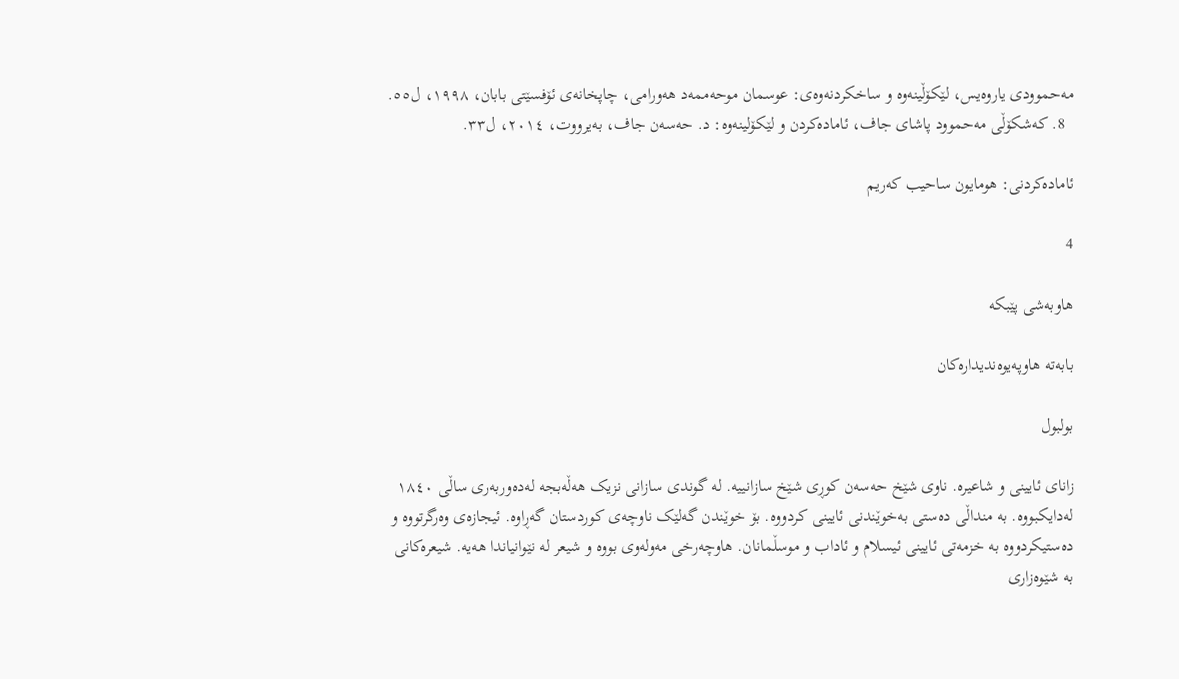مەحموودی یاروەیس، لێکۆڵینەوە و ساخکردنەوەی: عوسمان موحەممەد هەورامی، چاپخانەی ئۆفسێتی بابان، ١٩٩٨، ل٥٥.
  8. کەشکۆڵی مەحموود پاشای جاف، ئامادەکردن و لێکۆلینەوە: د. حەسەن جاف، بەیرووت، ٢٠١٤، ل٣٣.

ئامادەکردنی: هومایون ساحیب کەریم

4

هاوبەشی پێبکە

بابەتە هاوپەیوەندیدارەکان

بولبول

زانای ئایینی و شاعیرە. ناوی شێخ حەسەن کوڕی شێخ سازانییە. لە گوندی سازانی نزیک هەڵەبجە لەدەوربەری ساڵی ١٨٤٠ لەدایکبووە. بە منداڵی دەستی بەخوێندنی ئایینی کردووە. بۆ خوێندن گەلێک ناوچەی کوردستان گەڕاوە. ئیجازەی وەرگرتووە و دەستیکردووە بە خزمەتی ئایینی ئیسلام و ئاداب و موسڵمانان. هاوچەرخی مەولەوی بووە و شیعر لە نێوانیاندا هەیە. شیعرەکانی بە شێوەزاری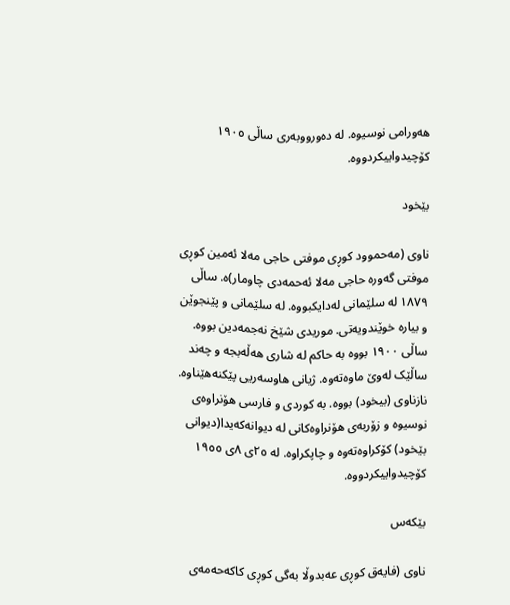هەورامی نوسیوە. لە دەورووبەری ساڵی ١٩٠٥ کۆچیدواییکردووە.

بێخود

ناوی (مەحموود کوڕی موفتی حاجی مەلا ئەمین کوڕی موفتی گەورە حاجی مەلا ئەحمەدی چاومار)ە. ساڵی ١٨٧٩ لە سلێمانی لەدایکبووە. لە سلێمانی و پێنجوێن و بیارە خوێندویەتی. موریدی شێخ نەجمەدین بووە. ساڵی ١٩٠٠ بووە بە حاکم لە شاری ھەڵەبجە و چەند ساڵێک لەوێ ماوەتەوە. ژیانی هاوسەریی پێکنەهێناوە‌. نازناوی (بیخود) بووە. بە کوردی و فارسی هۆنراوەی نوسیوە و زۆربەی هۆنراوەکانی لە دیوانەکەیدا(دیوانی بێخود) کۆکراوەتەوە و چاپکراوە‌. لە ٢٥ی ٨ی ١٩٥٥ کۆچیدواییکردووە.

بێکەس

ناوی (فایەق کوڕی عەبدوڵا بەگی کوڕی کاکەحەمەی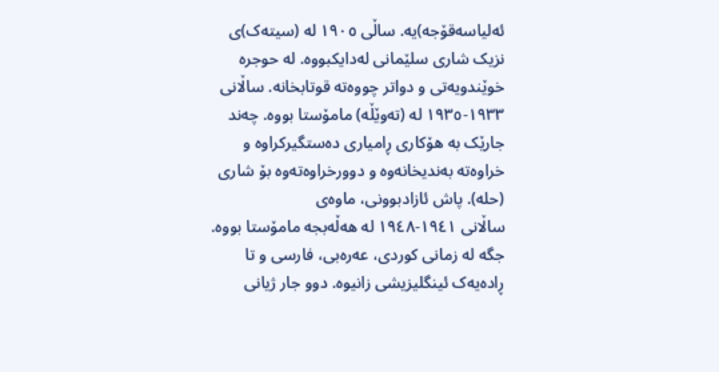ئەلیاسەقۆجە)یە. ساڵی ١٩٠٥ لە (سیتەک)ی نزیک شاری سلێمانی لەدایکبووە. لە حوجرە خوێندویەتی‌ و دواتر چووەتە قوتابخانە. ساڵانی ١٩٣٣-١٩٣٥‌ لە (تەوێڵه) مامۆستا بووە. چەند جارێک بە هۆکاری ڕامیاری دەستگیرکراوە و خراوەتە بەندیخانەوە و دوورخراوەتەوە بۆ شاری (حلە). پاش ئازادبوونی، ماوەی ساڵانی ‌١٩٤١-١٩٤٨ لە هەڵەبجه مامۆستا بووە. جگە لە زمانی کوردی، عەرەبی، فارسی و تا ڕادەیەک ئینگلیزیشی زانیوە. دوو جار ژیانی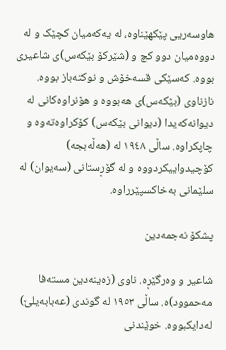هاوسەریی پێکهێناوە‌، لە یەکەمیان کچێک و لە دووەمیان دوو کچ و (شێرکۆ بێکەس)ی شاعیری بووە‌. کەسێکی قسەخۆش و نوکتەباز بووە. نازناوی (بێکەس)ی هەبووە و هۆنراوەکانی لە دیوانەکەیدا (دیوانی بێکەس) کۆکراوەتەوە و چاپکراوە‌. ساڵی ١٩٤٨ لە (هەڵەبجە) کۆچیدواییکردووە و لە گۆڕستانی (سەیوان) لە سلێمانی بەخاکسپێرراوە.

پشکۆ نەجمەدین

شاعير و وەرگێڕە. ناوی (زەینەدین مستەفا مەحموود)ە. ساڵی ١٩٥٣ لە گوندی (عەبابەیلێ) لەدایکبووە. خوێندنی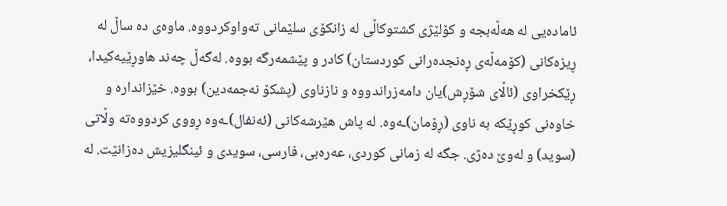ئامادەیی لە ھەڵەبجە و کۆلێژی کشتوکاڵی لە زانکۆی سلێمانی تەواوکردووە. ماوەی دە ساڵ لە ڕیزەکانی (کۆمەڵەی ڕەنجدەرانی کوردستان) کادر و پێشمەرگە بووە. لەگەڵ چەند ھاوڕێیەکیدا، ڕێکخراوی (ئاڵای شۆڕش)یان دامەزراندووە و نازناوی (پشکۆ نەجمەدین) بووە. خێزاندارە و خاوەنی کوڕێکە بە ناوی (ڕۆمان)ـەوە. لە پاش ھێرشەکانی (ئەنفال)ـەوە ڕووی کردووەتە وڵاتی (سوید) و لەوێ دەژی. جگە لە زمانی کوردی، عەرەبی، فارسی، سویدی و ئینگلیزیش دەزانێت. لە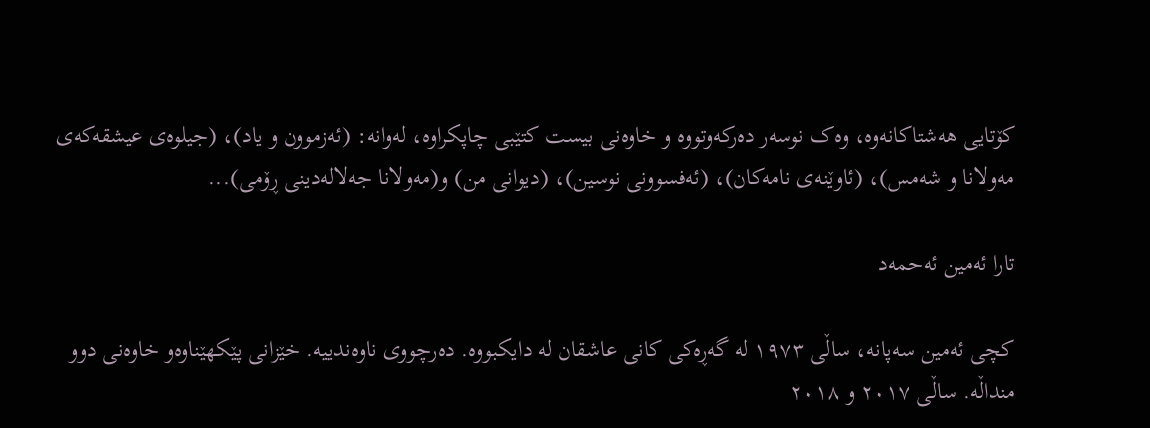کۆتایی ھەشتاکانەوە، وەک نوسەر دەرکەوتووە و خاوەنی بیست کتێبی چاپکراوە، لەوانە: (ئەزموون و یاد)، (جیلوەی عیشقەکەی مەولانا و شەمس)، (ئاوێنەی نامەکان)، (ئەفسوونی نوسین)، (دیوانی من) و(مەولانا جەلالەدینی ڕۆمی)...

تارا ئەمین ئەحمەد

کچی ئەمین سەپانە، ساڵی ١٩٧٣ لە گەڕەکی کانی عاشقان لە دایکبووە. دەرچووی ناوەندییە. خێزانی پێکهێناوەو خاوەنی دوو منداڵە. ساڵی ٢٠١٧ و ٢٠١٨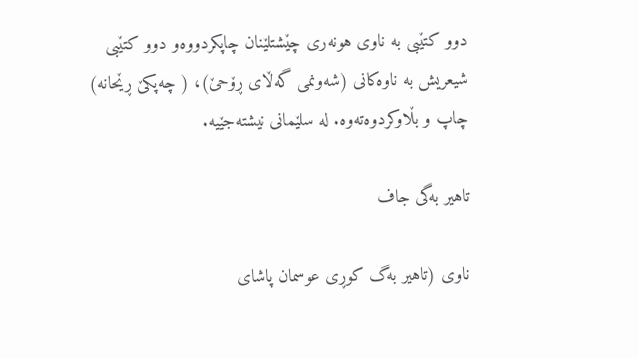دوو کتێبی بە ناوی هونەری چێشتلێنان چاپکردووەو دوو کتێبی شیعریش بە ناوەکانی (شەونمی گەڵای ڕۆحێ)، ( چەپکێ ڕێحانە) چاپ و بڵاوکردوەتەوە. لە سلێمانی نیشتەجێیە.

تاهیر بەگی جاف

ناوی (تاهیر بەگ کوڕی عوسمان پاشای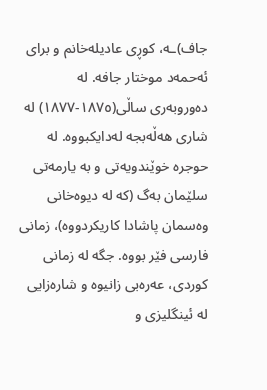جاف)ـە، کوڕی عادیلەخانم و برای ئەحمەد موختار جافە. لە دەوروبەری ساڵی(١٨٧٥-١٨٧٧) لە شاری هەڵەبجە لەدایکبووە. لە حوجرە خوێندویەتی و بە یارمەتی سلێمان بەگ (کە لە دیوەخانی وەسمان پاشادا کاریکردووە)، زمانی فارسی فێر بووە. جگە لە زمانی کوردی، عەرەبی زانیوە و شارەزایی لە ئینگلیزی و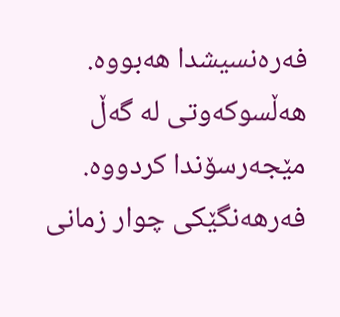فەرەنسيشدا هەبووە. هەڵسوکەوتی لە گەڵ مێجەرسۆندا کردووە. فەرهەنگێکی چوار زمانی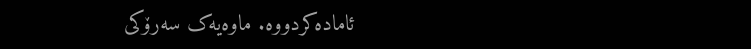ئامادەکردووە. ماوەیەک سەرۆکی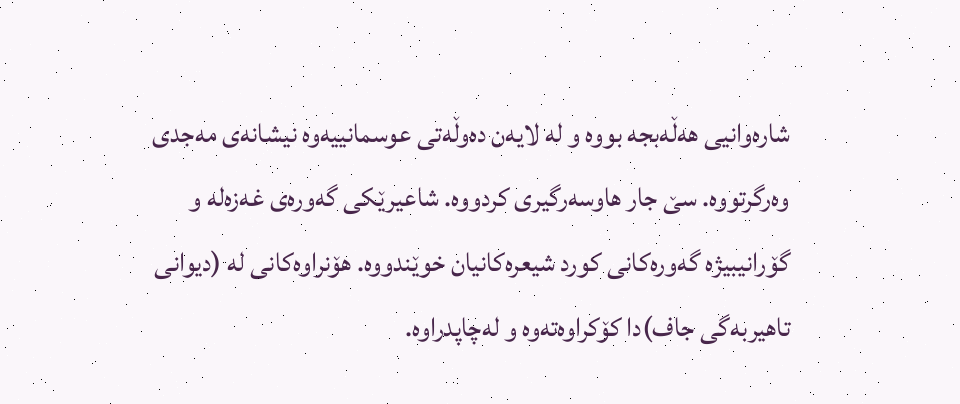شارەوانیی هەڵەبجە بووە و لە لایەن دەوڵەتی عوسمانییەوە نیشانەی مەجدی وەرگرتووە. سێ جار هاوسەرگیری کردووە. شاعیرێکی گەورەی غەزەلە و گۆرانیبیژە گەورەکانی کورد شیعرەکانیان خوێندووە. هۆنراوەکانی لە (دیوانی تاهیربەگی جاف)دا کۆکراوەتە‌وە و لەچاپدراوە.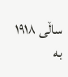ساڵی ١٩١٨ بە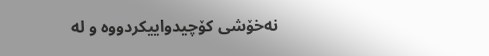نەخۆشی کۆچیدواییکردووە و لە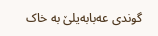گوندی عەبابەیلێ بە خاک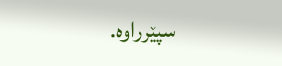سپێرراوە.